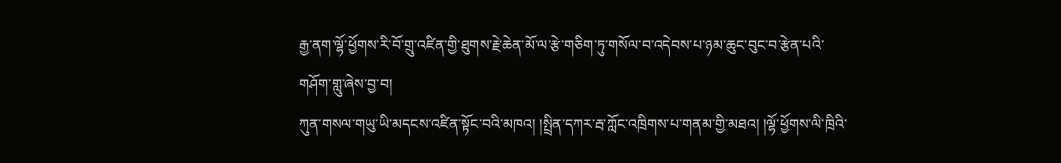རྒྱ་ནག་ལྷོ་ཕྱོགས་རི་བོ་གྲུ་འཛིན་གྱི་ཐུགས་རྗེ་ཆེན་མོ་ལ་རྩེ་གཅིག་ཏུ་གསོལ་བ་འདེབས་པ་ཉམ་ཆུང་བུང་བ་རྩེན་པའི་གཤོག་གླུ་ཞེས་བྱ་བ།
ཀུན་གསལ་གཡུ་ཡི་མདངས་འཛིན་སྟོང་བའི་མཁའ། །སྤྲིན་དཀར་རྦ་ཀློང་འཁྲིགས་པ་གནམ་གྱི་མཐའ། །ལྷོ་ཕྱོགས་ལི་ཁྲིའི་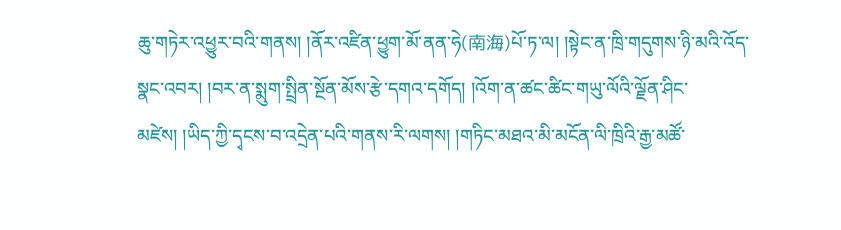ཆུ་གཏེར་འཕྱུར་བའི་གནས། །ནོར་འཛིན་ཕྱུག་མོ་ནན་ཧེ(南海)པོ་ཏ་ལ། །སྟེང་ན་ཁྲི་གདུགས་ཉི་མའི་འོད་སྣང་འབར། །བར་ན་སྨུག་སྤྲིན་སྔོན་མོས་རྩེ་དགའ་དགོད། །འོག་ན་ཚང་ཚིང་གཡུ་ལོའི་ལྗོན་ཤིང་མཛེས། །ཡིད་ཀྱི་དྭངས་བ་འདྲེན་པའི་གནས་རི་ལགས། །གཏིང་མཐའ་མི་མངོན་ལི་ཁྲིའི་རྒྱ་མཚོ་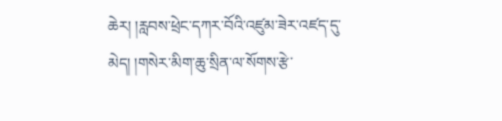ཆེར། །རླབས་ཕྲེང་དཀར་བོའི་འཛུམ་ཟེར་འཛད་དུ་མེད། །གསེར་མིག་ཆུ་སྲིན་ལ་སོགས་རྩེ་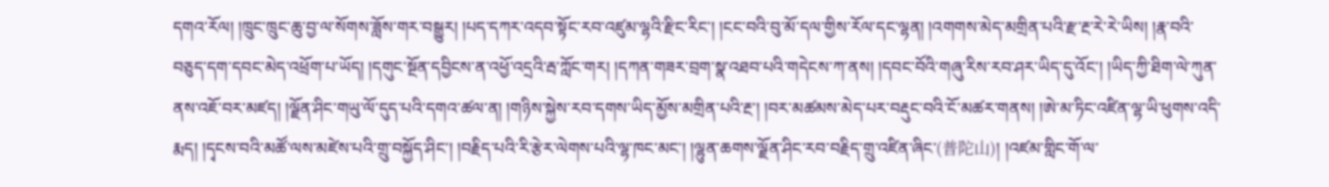དགའ་རོལ། །ཁྲུང་ཁྲུང་ཆུ་བྱ་ལ་སོགས་ཟློས་གར་བསྒྱུར། །པད་དཀར་འདབ་སྟོང་རབ་འཛུམ་ལྷའི་རྫིང་རིང་། །ངང་བའི་བུ་མོ་དལ་གྱིས་རོལ་དང་ལྷན། །འགགས་མེད་མགྲིན་པའི་རྫ་རྔ་རེ་རེ་ཡིས། །རྣ་བའི་བཅུད་དག་དབང་མེད་འཕྲོག་པ་ཡོད། །དགུང་སྔོན་དབྱིངས་ན་འཕྱོ་འདྲའི་རྦ་ཀློང་གར། །དཀན་གཟར་བྲག་སྣ་འཐབ་པའི་གདེངས་ཀ་ནས། །དབང་བོའི་གཞུ་རིས་རབ་ཤར་ཡིད་དུ་འོང་། །ཡིད་ཀྱི་ཐིག་ལེ་ཀུན་ནས་འཇོ་བར་མཛད། །ལྗོན་ཤིང་གཡུ་ལོ་དུད་པའི་དགའ་ཚལ་ན། །གཉིས་སྐྱེས་རབ་དགས་ཡིད་མྱོས་མགྲིན་པའི་རྔ་། །བར་མཚམས་མེད་པར་བརྡུང་བའི་ངོ་མཚར་གནས། །ཨེ་མ་ཏིང་འཛིན་ལྷ་ཡི་ཕུགས་འདི་རྨད། །དྭངས་བའི་མཚོ་ལས་མཛེས་པའི་གྲུ་བསྐྱོད་ཤིང་། །བརྗིད་པའི་རི་རྩེར་ལེགས་པའི་ལྷ་ཁང་མང་། །ལྷུན་ཆགས་ལྗོན་ཤིང་རབ་བརྗིད་གྲུ་འཛིན་ཞིང་(普陀山)། །འཛམ་གླིང་གོ་ལ་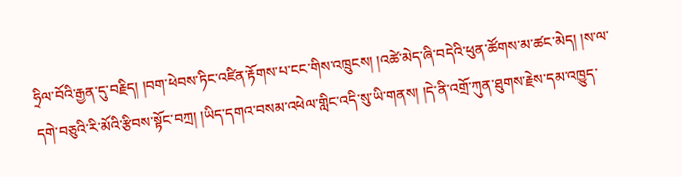ཧྲིལ་བོའི་རྒྱན་དུ་བརྗིད། །བག་ཕེབས་ཏིང་འཛིན་རྟོགས་པ་ངང་གིས་འཁྲུངས། །འཚེ་མེད་ཞི་བདེའི་ཕུན་ཚོགས་མ་ཚང་མེད། །ས་ལ་དགེ་བཅུའི་རི་མོའི་རྩིབས་སྟོང་བཀྲ། །ཡིད་དགའ་བསམ་འཕེལ་གླིང་འདི་སུ་ཡི་གནས། །དེ་ནི་འགྲོ་ཀུན་ཐུགས་རྗེས་དམ་འཁྱུད་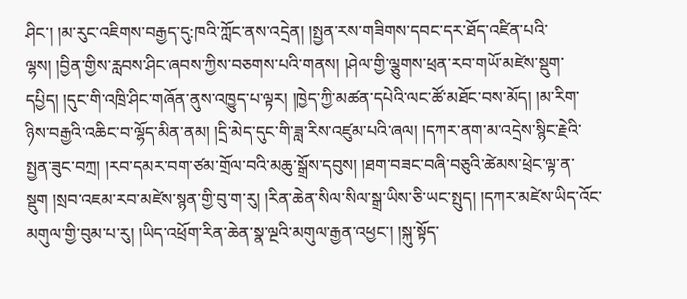ཤིང་། །མ་རུང་འཇིགས་བརྒྱད་དུ:ཁའི་ཀློང་ནས་འདྲེན། །སྤྱན་རས་གཟིགས་དབང་དར་ཐོད་འཛིན་པའི་ལྷས། །བྱིན་གྱིས་རླབས་ཤིང་ཞབས་ཀྱིས་བཅགས་པའི་གནས། །ཤེལ་གྱི་ལྕུགས་ཕྲན་རབ་གཡོ་མཛེས་སྡུག་དཔྱིད། །དུང་གི་འཁྲི་ཤིང་གཞོན་ནུས་འཁྱུད་པ་ལྟར། །ཁྱེད་ཀྱི་མཚན་དཔེའི་ལང་ཚོ་མཐོང་བས་མོད། །མ་རིག་ཉིས་བརྒྱའི་འཆིང་བ་ལྷོད་མིན་ནམ། །དྲི་མེད་དུང་གི་ཟླ་རིས་འཛུམ་པའི་ཞལ། །དཀར་ནག་མ་འདྲེས་སྙིང་རྗེའི་སྤྱན་ཟུང་བཀྲ། །རབ་དམར་བག་ཙམ་གྲོལ་བའི་མཆུ་སྒྲོས་དབུས། །ཐག་བཟང་བཞི་བཅུའི་ཚེམས་ཕྲེང་ལྟ་ན་སྡུག །སྲབ་འཇམ་རབ་མཛེས་སྙན་གྱི་བུ་ག་རུ། །རིན་ཆེན་སིལ་སིལ་སྒྲ་ཡིས་ཅི་ཡང་སྤུད། །དཀར་མཛེས་ཡིད་འོང་མགུལ་གྱི་བུམ་པ་རུ། །ཡིད་འཕྲོག་རིན་ཆེན་སྣ་ལྔའི་མགུལ་རྒྱན་འཕྱང་། །སྐུ་སྟོད་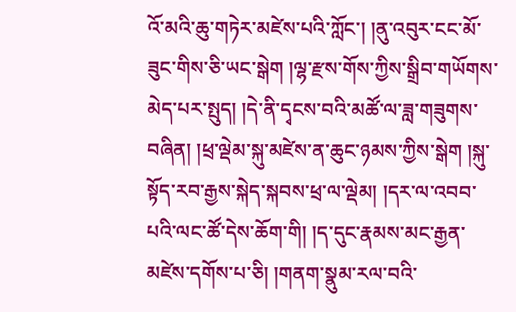འོ་མའི་ཆུ་གཏེར་མཛེས་པའི་ཀློང་། །ནུ་འབུར་ངང་མོ་ཟུང་གིས་ཅི་ཡང་སྒེག །ལྷ་རྫས་གོས་ཀྱིས་སྒྲིབ་གཡོགས་མེད་པར་སྤུད། །དེ་ནི་དྭངས་བའི་མཚོ་ལ་ཟླ་གཟུགས་བཞིན། །ཕྲ་ལྡེམ་སྐུ་མཛེས་ན་ཆུང་ཉམས་ཀྱིས་སྒེག །སྐུ་སྟོད་རབ་རྒྱས་སྐེད་སྐབས་ཕྲ་ལ་ལྡེམ། །དར་ལ་འབབ་པའི་ལང་ཚོ་དེས་ཆོག་གི། །ད་དུང་རྣམས་མང་རྒྱན་མཛེས་དགོས་པ་ཅི། །གནག་སྣུམ་རལ་བའི་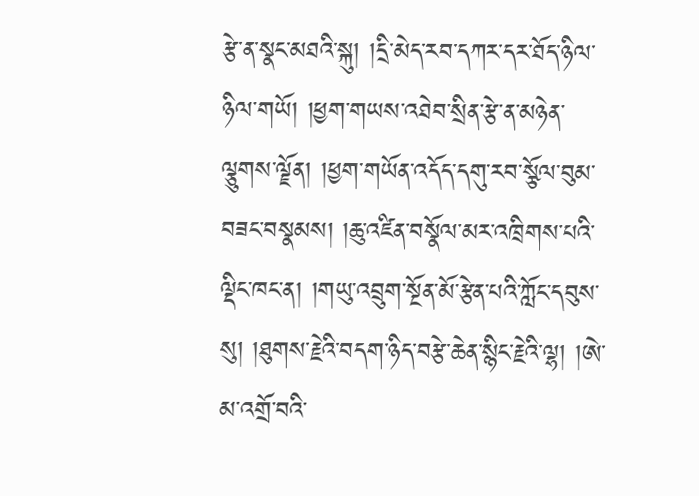རྩེ་ན་སྣང་མཐའི་སྐུ། །དྲི་མེད་རབ་དཀར་དར་ཐོད་ཉིལ་ཉིལ་གཡོ། །ཕྱག་གཡས་འཐེབ་སྲིན་རྩེ་ན་མཉེན་ལྕུགས་ལྗོན། །ཕྱག་གཡོན་འདོད་དགུ་རབ་སྩོལ་བུམ་བཟང་བསྣམས། །ཆུ་འཛིན་བསྣོལ་མར་འཁྲིགས་པའི་ལྡིང་ཁང་ན། །གཡུ་འབྲུག་སྔོན་མོ་རྩེན་པའི་ཀློང་དབུས་སུ། །ཐུགས་རྗེའི་བདག་ཉིད་བརྩེ་ཆེན་སྙིང་རྗེའི་ལྷ། །ཨེ་མ་འགྲོ་བའི་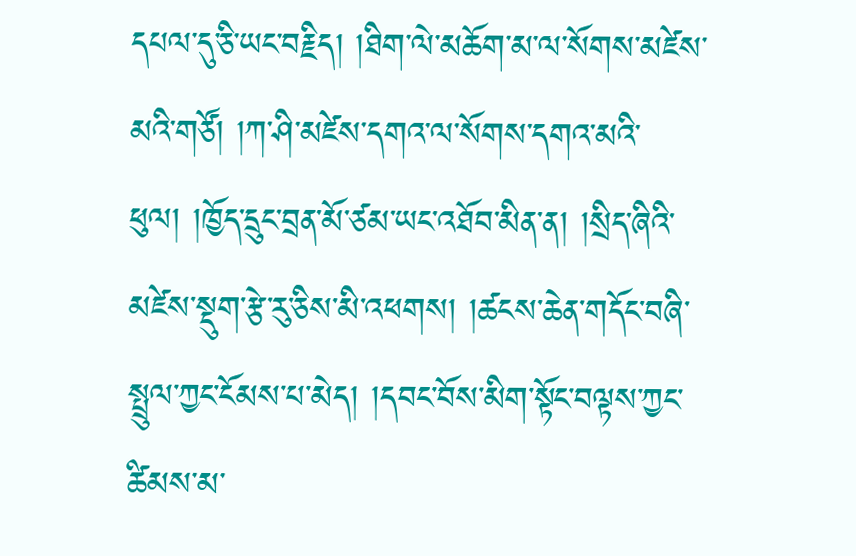དཔལ་དུ་ཅི་ཡང་བརྗིད། །ཐིག་ལེ་མཆོག་མ་ལ་སོགས་མཛེས་མའི་གཙོ། །ཀ་ཤི་མཛེས་དགའ་ལ་སོགས་དགའ་མའི་ཕུལ། །ཁྱོད་དྲུང་བྲན་མོ་ཙམ་ཡང་འཐོབ་མིན་ན། །སྲིད་ཞིའི་མཛེས་སྡུག་རྩེ་རུ་ཅིས་མི་འཕགས། །ཚངས་ཆེན་གདོང་བཞི་སྤྲུལ་ཀྱང་ངོམས་པ་མེད། །དབང་བོས་མིག་སྟོང་བལྟས་ཀྱང་ཚིམས་མ་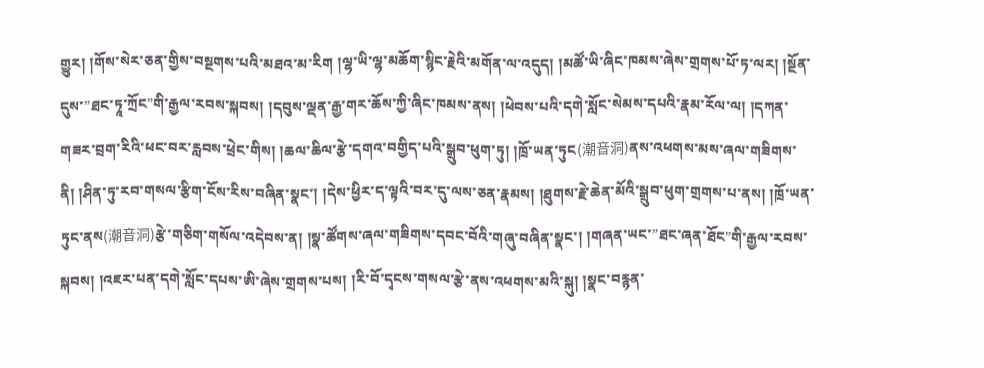གྱུར། །གོས་སེར་ཅན་གྱིས་བསྔགས་པའི་མཐའ་མ་རིག །ལྷ་ཡི་ལྷ་མཆོག་སྙིང་རྗེའི་མགོན་ལ་འདུད། །མཚོ་ཡི་ཞིང་ཁམས་ཞེས་གྲགས་པོ་ཏ་ལར། །སྔོན་དུས་”ཐང་ཏཱ་ཀྲོང”གི་རྒྱལ་རབས་སྐབས། །དབུས་ལྡན་རྒྱ་གར་ཆོས་ཀྱི་ཞིང་ཁམས་ནས། །ཕེབས་པའི་དགེ་སློང་སེམས་དཔའི་རྣམ་རོལ་ལ། །དཀན་གཟར་བྲག་རིའི་ཕང་བར་རླབས་ཕྲེང་གིས། །ཆལ་ཆིལ་རྩེ་དགའ་བགྱིད་པའི་སྒྲུབ་ཕུག་ཏུ། །ཁྲོ་ཡན་ཏུང(潮音洞)ནས་འཕགས་མས་ཞལ་གཟིགས་ནི། །ཤིན་ཏུ་རབ་གསལ་རྩིག་ངོས་རིས་བཞིན་སྣང་། །དེས་ཕྱིར་ད་ལྟའི་བར་དུ་ལས་ཅན་རྣམས། །ཐུགས་རྗེ་ཆེན་མོའི་སྒྲུབ་ཕུག་གྲགས་པ་ནས། །ཁྲོ་ཡན་ཏུང་ནས(潮音洞)རྩེ་གཅིག་གསོལ་འདེབས་ན། །སྣ་ཚོགས་ཞལ་གཟིགས་དབང་བོའི་གཞུ་བཞིན་སྣང་། །གཞན་ཡང་”ཐང་ཞན་ཐོང”གི་རྒྱལ་རབས་སྐབས། །འཇར་པན་དགེ་སློང་དཔས་ཨི་ཞེས་གྲགས་པས། །རི་བོ་དྭངས་གསལ་རྩེ་ནས་འཕགས་མའི་སྐུ། །སྣང་བརྙན་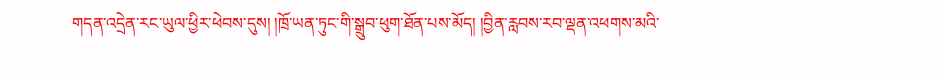གདན་འདྲེན་རང་ཡུལ་ཕྱིར་ཕེབས་དུས། །ཁྲོ་ཡན་ཏུང་གི་སྒྲུབ་ཕུག་ཐོན་པས་མོད། །བྱིན་རླབས་རབ་ལྡན་འཕགས་མའི་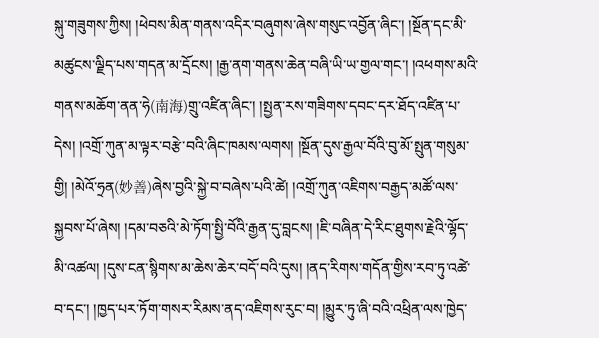སྐུ་གཟུགས་ཀྱིས། །ཕེབས་མིན་གནས་འདིར་བཞུགས་ཞེས་གསུང་འབྱོན་ཞིང་། །སྔོན་དང་མི་མཚུངས་ལྗིད་པས་གདན་མ་དྲོངས། །རྒྱ་ནག་གནས་ཆེན་བཞི་ཡི་ཡ་གྱལ་གང་། །འཕགས་མའི་གནས་མཆོག་ནན་ཧེ(南海)གྲུ་འཛིན་ཞིང་། །སྤྱན་རས་གཟིགས་དབང་དར་ཐོད་འཛིན་པ་དེས། །འགྲོ་ཀུན་མ་ལྟར་བརྩེ་བའི་ཞིང་ཁམས་ལགས། །སྔོན་དུས་རྒྱལ་བོའི་བུ་མོ་སྤུན་གསུམ་གྱི། །མེའོ་ཧྲན(妙善)ཞེས་བྱའི་སྐྱེ་བ་བཞེས་པའི་ཚེ། །འགྲོ་ཀུན་འཇིགས་བརྒྱད་མཚོ་ལས་སྐྱབས་པོ་ཞེས། །དམ་བཅའི་མེ་ཏོག་སྤྱི་བོའི་རྒྱན་དུ་བླངས། །ཇི་བཞིན་དེ་རིང་ཐུགས་རྗེའི་ལྷོད་མི་འཚལ། །དུས་ངན་སྙིགས་མ་ཆེས་ཆེར་བདོ་བའི་དུས། །ནད་རིགས་གདོན་གྱིས་རབ་ཏུ་འཚེ་བ་དང་། །ཁྱད་པར་ཏོག་གསར་རིམས་ནད་འཇིགས་རུང་བ། །མྱུར་ཏུ་ཞི་བའི་འཕྲིན་ལས་ཁྱེད་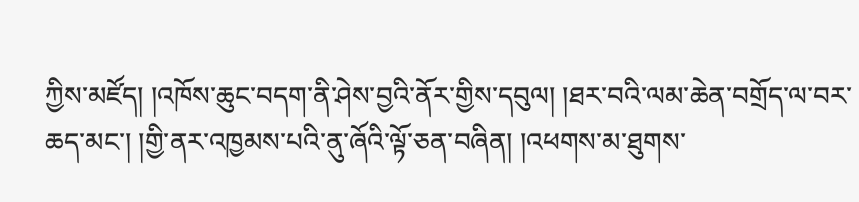ཀྱིས་མཛོད། །འཁོས་ཆུང་བདག་ནི་ཤེས་བྱའི་ནོར་གྱིས་དབུལ། །ཐར་བའི་ལམ་ཆེན་བགྲོད་ལ་བར་ཆད་མང་། །གྱི་ནར་འཁྱམས་པའི་ནུ་ཞོའི་ལྟོ་ཅན་བཞིན། །འཕགས་མ་ཐུགས་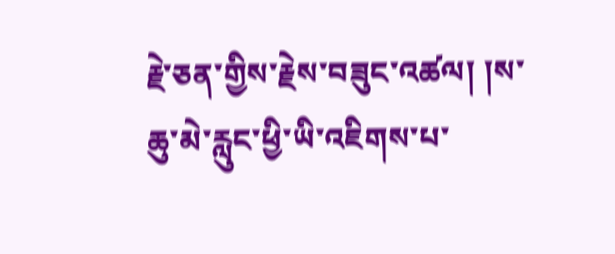རྗེ་ཅན་གྱིས་རྗེས་བཟུང་འཚལ། །ས་ཆུ་མེ་རླུང་ཕྱི་ཡི་འཇིགས་པ་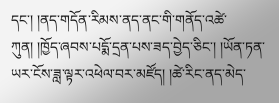དང་། །ནད་གདོན་རིམས་ནད་ནང་གི་གནོད་འཚེ་ཀུན། །ཁྱོད་ཞབས་པདྨོ་དྲན་པས་ཟད་བྱེད་ཅིང་། །ཡོན་ཏན་ཡར་ངོས་ཟླ་ལྟར་འཕེལ་བར་མཛོད། །ཚེ་རིང་ནད་མེད་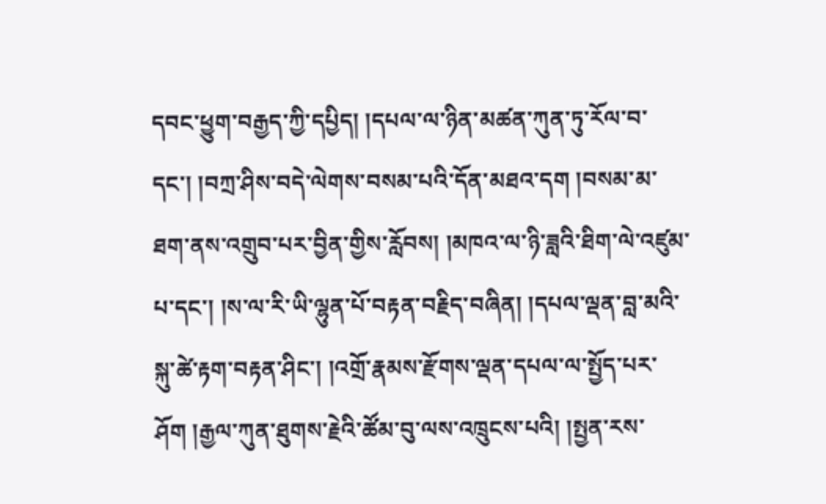དབང་ཕྱུག་བརྒྱད་ཀྱི་དཔྱིད། །དཔལ་ལ་ཉིན་མཚན་ཀུན་ཏུ་རོལ་བ་དང་། །བཀྲ་ཤིས་བདེ་ལེགས་བསམ་པའི་དོན་མཐའ་དག །བསམ་མ་ཐག་ནས་འགྲུབ་པར་བྱིན་གྱིས་རློབས། །མཁའ་ལ་ཉི་ཟླའི་ཐིག་ལེ་འཛུམ་པ་དང་། །ས་ལ་རི་ཡི་ལྷུན་པོ་བརྟན་བརྗིད་བཞིན། །དཔལ་ལྡན་བླ་མའི་སྐུ་ཚེ་རྟག་བརྟན་ཤིང་། །འགྲོ་རྣམས་རྫོགས་ལྡན་དཔལ་ལ་སྤྱོད་པར་ཤོག །རྒྱལ་ཀུན་ཐུགས་རྗེའི་ཚོམ་བུ་ལས་འཁྲུངས་པའི། །སྤྱན་རས་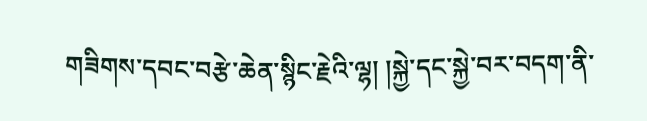གཟིགས་དབང་བརྩེ་ཆེན་སྙིང་རྗེའི་ལྷ། །སྐྱེ་དང་སྐྱེ་བར་བདག་ནི་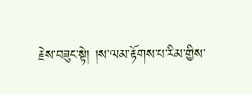རྗེས་བཟུང་སྟེ། །ས་ལམ་རྟོགས་པ་རིམ་གྱིས་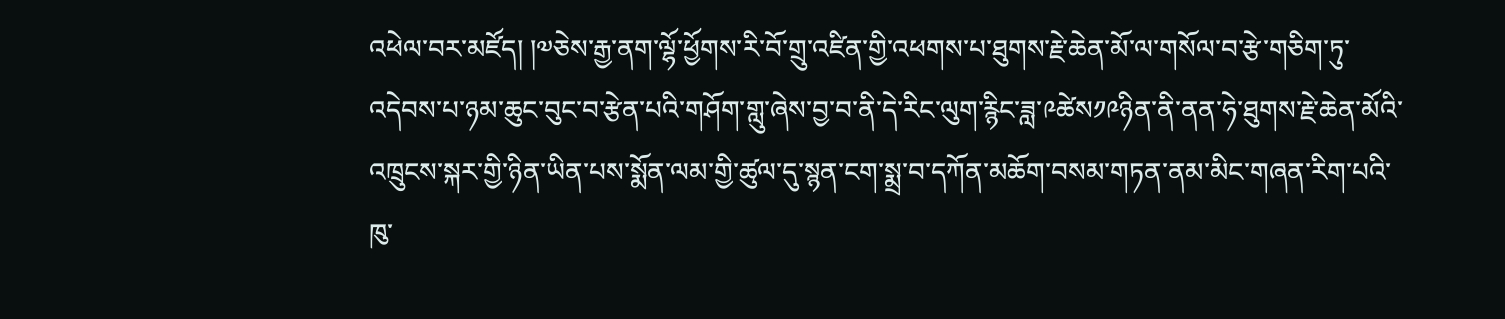འཕེལ་བར་མཛོད། །༧ཅེས་རྒྱ་ནག་ལྷོ་ཕྱོགས་རི་བོ་གྲུ་འཛིན་གྱི་འཕགས་པ་ཐུགས་རྗེ་ཆེན་མོ་ལ་གསོལ་བ་རྩེ་གཅིག་ཏུ་འདེབས་པ་ཉམ་ཆུང་བུང་བ་རྩེན་པའི་གཤོག་གླུ་ཞེས་བྱ་བ་ནི་དེ་རིང་ལུག་རྙིང་ཟླ་༩ཚེས༡༩ཉིན་ནི་ནན་ཧེ་ཐུགས་རྗེ་ཆེན་མོའི་འཁྲུངས་སྐར་གྱི་ཉིན་ཡིན་པས་སྨོན་ལམ་གྱི་ཚུལ་དུ་སྙན་ངག་སྨྲ་བ་དཀོན་མཆོག་བསམ་གཏན་ནམ་མིང་གཞན་རིག་པའི་ཁུ་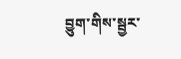བྱུག་གིས་སྦྱར་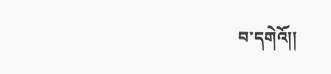བ་དགེའོ།།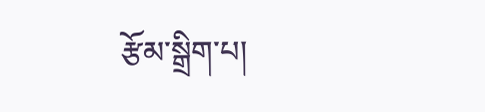རྩོམ་སྒྲིག་པ།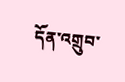དོན་འགྲུབ་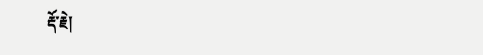རྡོ་རྗེ།